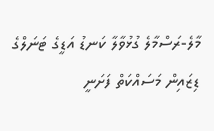މާލެ-ރަސްމާލެ ގުޅުވާލާ ކަނޑު އަޑީގެ ޓަނަލްގެ ޑިޒައިން މަސައްކަތް ފަށަނީ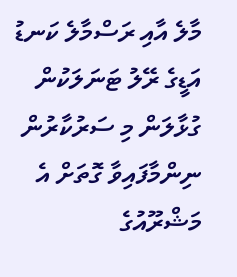މާލެ އާއި ރަސްމާލެ ކަނޑު އަޑީގެ ރޭލު ޓަނަލަކުން ގުޅާލަން މި ސަރުކާރުން ނިންމާފައިވާ ގޮތަށް އެ މަޝްރޫއުގެ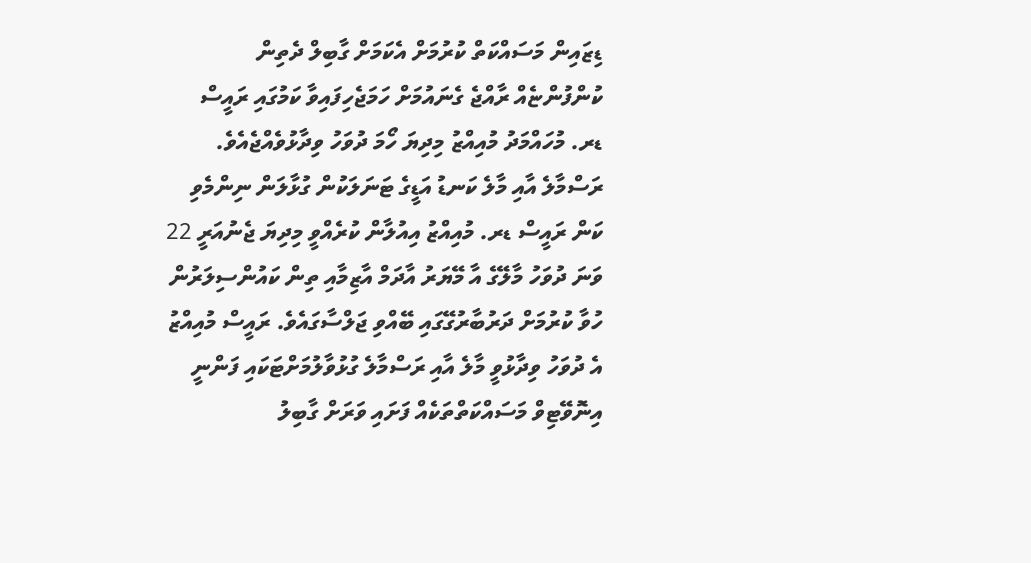ޑިޒައިން މަސައްކަތް ކުރުމަށް އެކަމަށް ގާބިލް ދެތިން ކުންފުންޏެއް ރާއްޖެ ގެނައުމަށް ހަމަޖެހިފައިވާ ކަމުގައި ރައީސް ޑރ. މުހައްމަދު މުއިއްޒު މިދިޔަ ހޯމަ ދުވަހު ވިދާޅުވެއްޖެއެވެ.
ރަސްމާލެ އާއި މާލެ ކަނޑު އަޑީގެ ޓަނަލަކުން ގުޅާލަން ނިންމެވި ކަން ރައީސް ޑރ. މުއިއްޒު އިއުލާން ކުރެއްވީ މިދިޔަ ޖެނުއަރީ 22 ވަނަ ދުވަހު މާލޭގެ އާ މޭޔަރު އާދަމް އާޒިމާއި ތިން ކައުންސިލަރުން ހުވާ ކުރުމަށް ދަރުބާރުގޭގައި ބޭއްވި ޖަލްސާގައެވެ. ރައީސް މުއިއްޒު އެ ދުވަހު ވިދާޅުވީ މާލެ އާއި ރަސްމާލެ ގުޅުވާލުމަށްޓަކައި ފަންނީ އިނޮވޭޓިވް މަސައްކަތްތަކެއް ފަށައި ވަރަށް ގާބިލު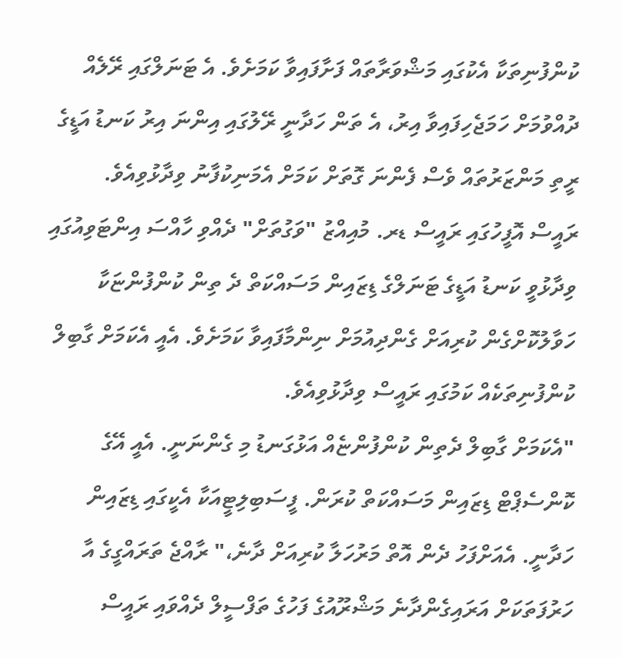ކުންފުނިތަކާ އެކުގައި މަޝްވަރާތައް ފަށާފައިވާ ކަމަށެވެ. އެ ޓަނަލްގައި ރޭލެއް ދުއްވުމަށް ހަމަޖެހިފައިވާ އިރު، އެ ތަން ހަދާނީ ރޭލުގައި އިންނަ އިރު ކަނޑު އަޑީގެ ރީތި މަންޒަރުތައް ވެސް ފެންނަ ގޮތަށް ކަމަށް އެމަނިކުފާނު ވިދާޅުވިއެވެ.
ރައީސް އޮފީހުގައި ރައީސް ޑރ. މުއިއްޒު "ވަގުތަށް" ދެއްވި ހާއްސަ އިންޓަވިއުގައި ވިދާޅުވީ ކަނޑު އަޑީގެ ޓަނަލްގެ ޑިޒައިން މަސައްކަތް ދެ ތިން ކުންފުންޏަކާ ހަވާލުކޮށްގެން ކުރިއަށް ގެންދިއުމަށް ނިންމާފައިވާ ކަމަށެވެ. އެއީ އެކަމަށް ގާބިލް ކުންފުނިތަކެއް ކަމުގައި ރައީސް ވިދާޅުވިއެވެ.
"އެކަމަށް ގާބިލް ދެތިން ކުންފުންޏެއް އަޅުގަނޑު މި ގެންނަނީ. އެއީ އޭގެ ކޮންސެޕްޓް ޑިޒައިން މަސައްކަތް ކުރަން. ފީސަބިލިޓީއަކާ އެކީގައި ޑިޒައިން ހަދާނީ. އެއަށްފަހު ދެން އޮތް މަރުހަލާ ކުރިއަށް ދާނެ،" ރާއްޖެ ތަރައްގީގެ އާ ހަރުފަތަކަށް އަރައިގެންދާނެ މަޝްރޫއުގެ ފަހުގެ ތަފްސީލް ދެއްވައި ރައީސް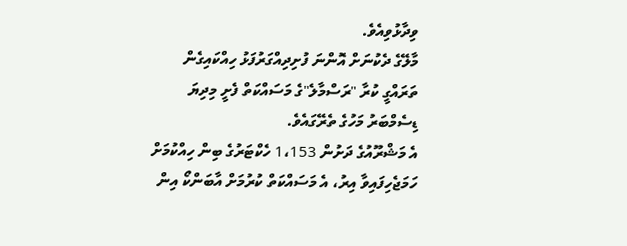ވިދާޅުވިއެވެ.
މާލޭގެ ދެކުނަށް އޮންނަ ފުށިދިއްގަރުފަޅު ހިއްކައިގެން ތަރައްގީ ކުރާ "ރަސްމާލެ"ގެ މަސައްކަތް ފެށީ މިދިޔަ ޑިސެމްބަރު މަހުގެ ތެރޭގައެވެ.
އެ މަޝްރޫއުގެ ދަށުން 1،153 ހެކްޓަރުގެ ބިން ހިއްކުމަށް ހަމަޖެހިފައިވާ އިރު، އެ މަސައްކަތް ކުރުމަށް އާބަންކޯ އިން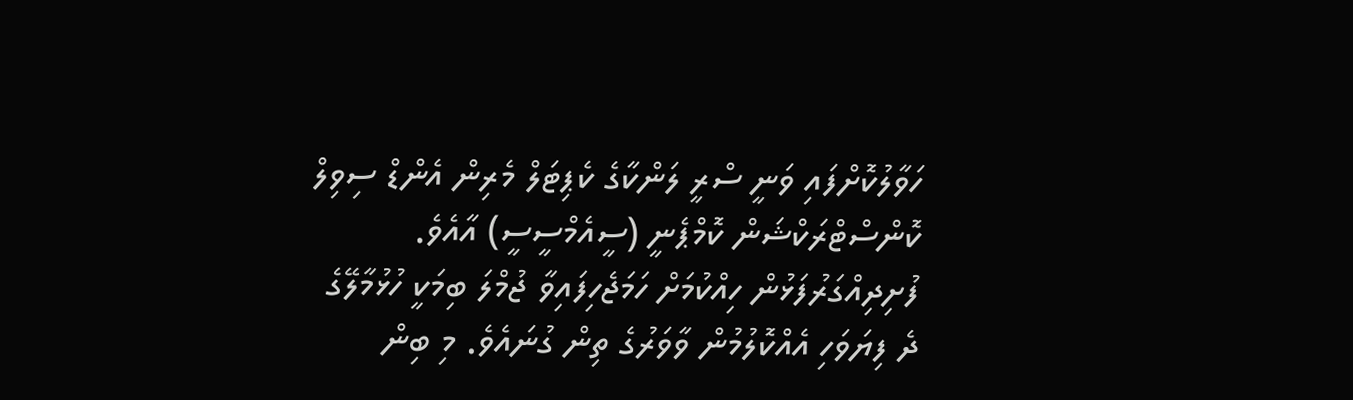ހަވާލުކޮށްފައި ވަނީ ސްރީ ލަންކާގެ ކެޕިޓަލް މެރިން އެންޑް ސިވިލް ކޮންސްޓްރަކްޝަން ކޮމްޕެނީ (ސީއެމްސީސީ) އާއެވެ.
ފުށިދިއްގަރުފަޅުން ހިއްކުމަށް ހަމަޖެހިފައިވާ ޖުމްލަ ބިމަކީ ހުޅުމާލޭގެ ދެ ފިޔަވަހި އެއްކޮލުމުން ވާވަރުގެ ތިން ގުނައެވެ. މި ބިން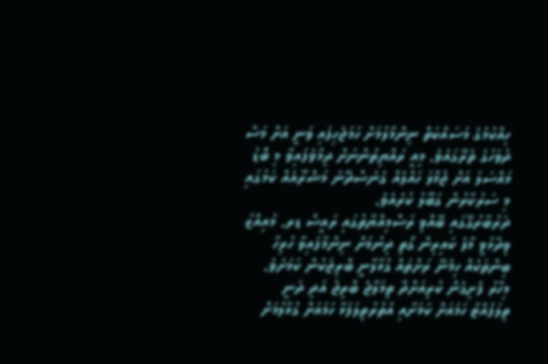ހިއްކުމުގެ މަސައްކަތް ނިންމާލުމަށް ހަމަޖެހިފައި ވަނީ އަށް މަސް ދުވަހުގެ ތެރޭގައެވެ. މިއީ ރައްޔިތުންނަށް ދިމާވެފައިވާ މި ބޮޑު މައްސަލަ އަށް ޖުމްލަ ހައްލެއް ގެނެސްދޭނެ މަޝްރޫއެއް ކަމުގައި މި ސަރުކާރުން ގަބޫލު ކުރެއެވެ.
ދަރުބާރުގޭގައި ބޭއްވި ރަސްމިއްޔާތުގައި ރައީސް ޑރ. މުއިއްޒު ވިދާޅުވީ މާލެ ކައިރިން ގޯތި ދިނުމަށް ނިންމާފައިވާ ހުރިހާ ބިންތަކެއް ހިމެނޭ ރަށްތައް ގުޅާލާނީ ބްރިޖަކުން ކަމަށެވެ. މިހާރު ފެށިގެން ކުރިއަށްދާ ތިމަލާޖެ ބްރިޖު އަދި ދަނީ ތިލަފުއްޓާ ހަމައަށް ކަމަށާއި އުތުރުތިލަފަޅާ ހަމައަށް ގުޅާލުމަށް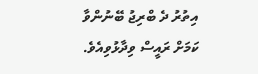އިތުރު ދެ ބްރިޖު ބޭނުންވާ ކަމަށް ރައީސް ވިދާޅުވިއެވެ.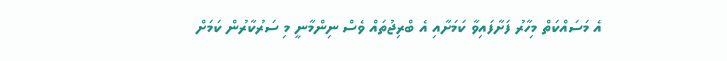އެ މަސައްކަތް މިހާރު ފަށާފައިވާ ކަމަށާއި އެ ބްރިޖުތައް ވެސް ނިންމާނީ މި ސަރުކާރުން ކަމަށް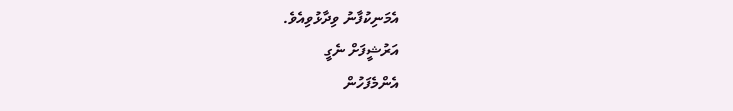އެމަނިކުފާނު ވިދާޅުވިއެވެ.
އަރުޝީފަށް ނެގީ
އެންމެފަހުން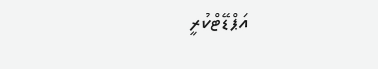އަޕްޑޭޓްކުރީ